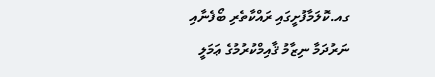ގއ.ކޮލަމާފުށީގައި ރައްކާތެރި ބޯފެނާއި ނަރުދަމާ ނިޒާމު ޤާއިމްކުރުމުގެ ޢަމަލީ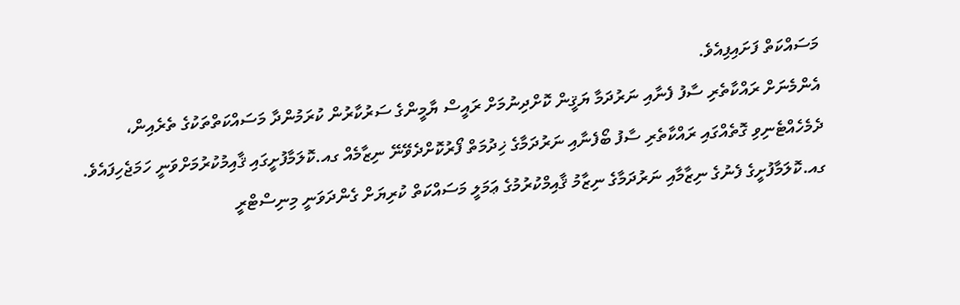މަސައްކަތް ފަށައިފިއެވެ.
އެންމެނަށް ރައްކާތެރި ސާފު ފެނާއި ނަރުދަމާ ޔަޤީން ކޮށްދިނުމަށް ރައީސް ޔާމީންގެ ސަރުކާރުން ކުރަމުންދާ މަސައްކަތްތަކުގެ ތެރެއިން، ދެމެހެއްޓެނިވި ގޮތެއްގައި ރައްކާތެރި ސާފު ބޯފެނާއި ނަރުދަމާގެ ޚިދުމަތް ފޯރުކޮށްދެވޭނޭ ނިޒާމެއް ގއ.ކޮލަމާފުށީގައި ޤާއިމުކުރުމަށްވަނީ ހަމަޖެހިފައެވެ.
ގއ.ކޮލަމާފުށީގެ ފެނުގެ ނިޒާމާއި ނަރުދަމާގެ ނިޒާމު ޤާއިމްކުރުމުގެ ޢަމަލީ މަސައްކަތް ކުރިޔަށް ގެންދަވަނީ މިނިސްޓްރީ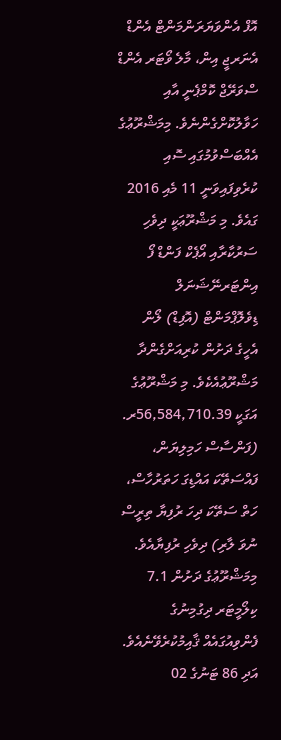އޮފް އެންވަޔަރަންމަންޓް އެންޑް އެނަރޖީ އިން، މާލެ ވޯޓަރ އެންޑް ސްވަރޭޖް ކޮމްޕެނީ އާއި ހަވާލުކޮށްގެންނެވެ. މިމަޝްރޫޢުގެ އެއްބަސްވުމުގައި ސޮއި ކުރެވިފައިވަނީ 11 މެއި 2016 ގައެވެ. މި މަޝްރޫޢަކީ ދިވެހި ސަރުކާރާއި އޯޕެކް ފަންޑް ފޯ އިންޓަރނޭޝަނަލް ޑިވެލޮޕްމަންޓް (އޮފިޑް) ލޯން އެހީގެ ދަށުން ކުރިއަށްގެންދާ މަޝްރޫޢުއެކެވެ. މި މަޝްރޫޢުގެ އަގަކީ 56,584,710.39ރ. (ފަންސާސް ހަމިލިޔަން، ފައްސަތޭކަ އައްޑިގަ ހަތަރުހާސް، ހަތް ސަތޭކަ ދިހަ ރުފިޔާ ތިރީސް ނުވަ ލާރި) ދިވެހި ރުފިޔާއެވެ.
މިމަޝްރޫޢުގެ ދަށުން 7.1 ކިލޯމީޓަރ ދިގުމިނުގެ ފެންވިއުގައެއް ޤާއިމުކުރެވޭނެއެވެ. އަދި 86 ޓަނުގެ 02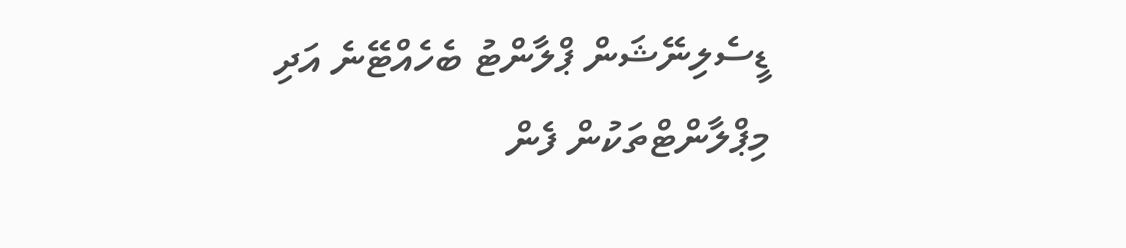ޑީސެލިނޭޝަން ޕްލާންޓު ބެހެއްޓޭނެ އަދި މިޕްލާންޓްތަކުން ފެން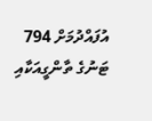އުފައްދުމަށް 794 ޓަނުގެ ތާންގީއަކާއި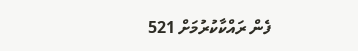ފެން ރައްކާކުރުމަށް 521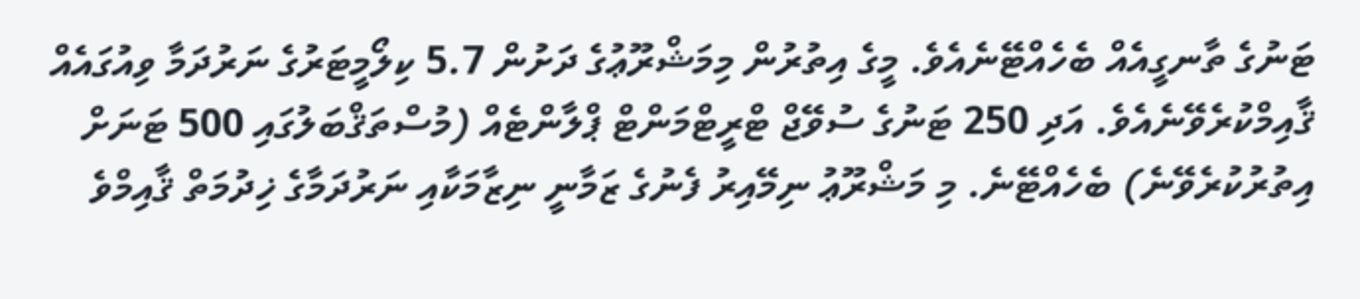ޓަނުގެ ތާނގީއެއް ބެހެއްޓޭނެއެވެ. މީގެ އިތުރުން މިމަޝްރޫޢުގެ ދަށުން 5.7 ކިލޯމީޓަރުގެ ނަރުދަމާ ވިއުގައެއް ޤާއިމްކުރެވޭނެއެވެ. އަދި 250 ޓަނުގެ ސުވޭޖް ޓްރީޓްމަންޓް ޕްލާންޓެއް (މުސްތަޤްބަލުގައި 500 ޓަނަށް އިތުރުކުރެވޭނެ) ބެހެއްޓޭނެ. މި މަޝްރޫޢު ނިމޭއިރު ފެނުގެ ޒަމާނީ ނިޒާމަކާއި ނަރުދަމާގެ ޚިދުމަތް ޤާއިމްވެ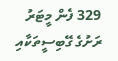329 ފެން މީޓަރު ރަށުގެ ގޭބިސީތަކާއި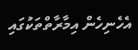އެހެނިހެން އިމާރާތްތަކުގައި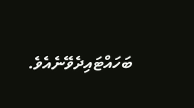ބަހައްޓައިދެވޭނެއެވެ.